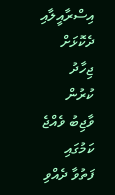އިސްރާއީލާއި ދެކޮޅަށް ޖިހާދު ކުރުން ވާޖިބު ވެއްޖެ ކަމުގައި ފަތުވާ ދެއްވި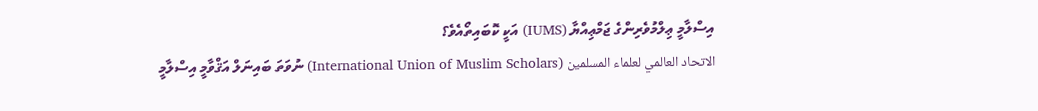އިސްލާމީ ޢިލްމުވެރިންގެ ޖަމްޢިއްޔާ (IUMS) އަކީ ކޮބައިތޯއެވެ؟
الاتحاد العالمي لعلماء المسلمين (International Union of Muslim Scholars) ނުވަތަ ބައިނަލް އަޤްވާމީ އިސްލާމީ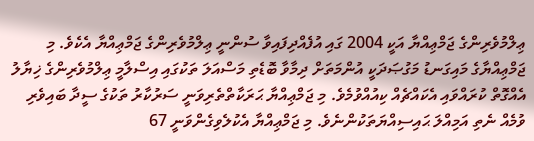ޢިލްމުވެރިންގެ ޖަމްޢިއްޔާ އަކީ 2004 ގައި އުފެއްދިފައިވާ ސުންނީ ޢިލްމުވެރިންގެ ޖަމްޢިއްޔާ އެކެވެ. މި ޖަމްޢިއްޔާގެ މައިގަނޑު މަގުޞަދަކީ އުންމަތަށް ދިމާވާ ބޮޑެތި މަސްއަލަ ތަކުގައި އިސްލާމީ ޢިލްމުވެރިންގެ ޚިޔާލު އެއްގޮތް ކުރައްވައި އެކައްޗެއް ކިއުއްވުމެވެ. މި ޖަމްޢިއްޔާ ޙަރަކާތްތެރިވަނީ ސަރުކާރު ތަކުގެ ސީދާ ބައިވެރި ވުމެއް ނެތި އަމިއްލަ ޙައިސިއްޔަތަކުންނެވެ. މި ޖަމްޢިއްޔާ އެކުލެވިގެންވަނީ 67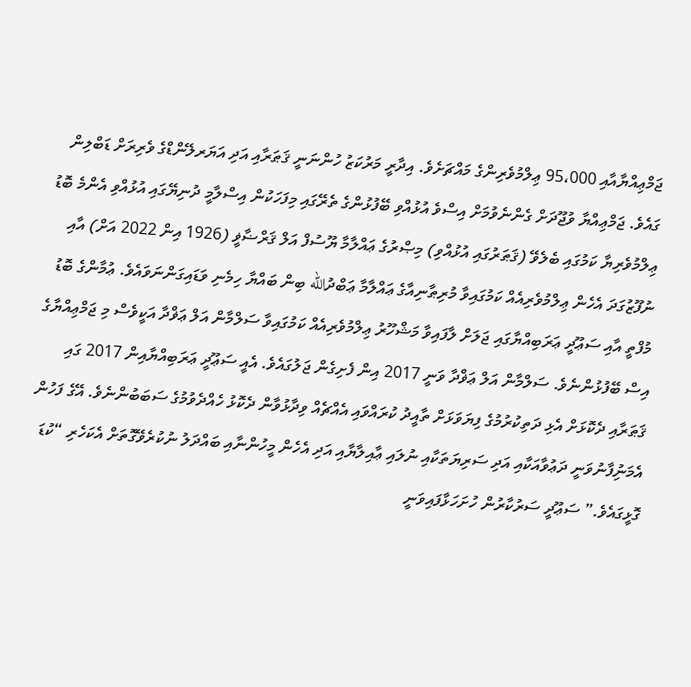ޖަމްޢިއްޔާއާއި 95،000 ޢިލްމުވެރިންގެ މައްޗަށެވެ. އިދާރީ މަރުކަޒު ހުންނަނީ ޤަޠަރާއި އަދި އަޔަރލޭންޑްގެ ވެރިރަށް ޑަބްލިން ގައެވެ. ޖަމްޢިއްޔާ ވުޖޫދަށް ގެންނެވުމަށް އިސްވެ އުޅުއްވި ބޭފުޅުންގެ ތެރޭގައި މިފަހަކުން އިސްލާމީ ދުނިޔޭގައި އުޅުއްވި އެންމެ ބޮޑު ޢިލްމުވެރިޔާ ކަމުގައި ބެލެވޭ (ޤަޠަރުގައި އުޅުއްވި) މިޞްރުގެ ޢައްލާމާ ޔޫސުފް އަލް ޤަރްޟާޥީ (1926 އިން 2022 އަށް) އާއި ނުފޫޒުގަދަ އެހެން ޢިލްމުވެރިއެއް ކަމުގައިވާ މުރިޠާނިއާގެ ޢައްލާމާ ޢަބްދުالله ބިން ބައްޔާ ހިމެނި ވަޑައިގަންނަވައެވެ. ޢުމާންގެ ބޮޑު މުފްތީ އާއި ސަޢޫދީ ޢަރަބިއްޔާގައި ޖަލަށް ލާފައިވާ މަޝްހޫރު ޢިލްމުވެރިއެއް ކަމުގައިވާ ސަލްމާން އަލް ޢަޥްދާ އަކީވެސް މި ޖަމްޢިއްޔާގެ އިސް ބޭފުޅުންނެވެ. ސަލްމާން އަލް ޢަޥްދާ ވަނީ 2017 އިން ފެށިގެން ޖަލުގައެވެ. އެއީ ސަޢޫދީ ޢަރަބިއްޔާއިން 2017 ގައި ޤަޠަރާއި ދެކޮޅަށް އެޅި ދަތިކުރުމުގެ ފިޔަވަޅަށް ތާއީދު ކުރައްވައި އެއްޗެއް ވިދާޅުވާން ދެކޮޅު ހެއްދެވުމުގެ ސަބަބުންނެވެ. އޭގެ ފަހުން އެމަނިުފާނުވަނީ ދަޢުވާއަކާއި އަދި ސަރިޔަތަކާއި ނުލައި ޢާއިލާޔާއި އަދި އެހެން މީހުންނާއި ބައްދަލު ނުކުރެވޭގޮތަށް އެކަހެރި “ކުޑަ ގޮޅީގައެވެ.” ސަޢޫދީ ސަރުކާރުން ހުށަހަޅާފައިވަނީ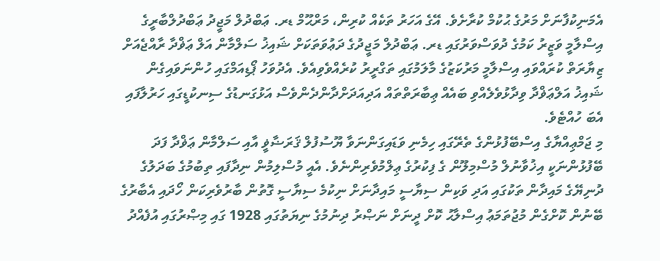އެމަނިކުފާނަށް މަރުގެ ޙުކުމް ކުރާށެވެ. އޭގެ އަހަރު ތަކެއް ކުރިން، މަރްޙޫމް ޑރ. ޢަބްދުލް މަޖީދު ޢަބްދުލްބާރީގެ އިސްލާމީ ވަޒީރު ކަމުގެ ދުވަސްވަރުގައި ޑރ. ޢަބްދުލް މަޖީދުގެ ދަޢުވަތަކަށް ޝައިޚު ސަލްމާން އަލް ޢަޥްދާ ރާއްޖެއަށް ޒިޔާރަތް ކުރައްވައި އިސްލާމީ މަރުކަޒުގެ މާލަމުގައި ތަގްރީރު ކުރެއްވެވިއެވެ. އެދުވަހު ޕޯޑިއަމްގައި ހުންނަވައިގެން ޝައިޚު އަލްޢަޥްދާ ވިދާޅުވެލެއްވި ބައެއް ޢިބާރަތްތައް އަދިއަދަށްދާންދެންވެސް އަޅުގަނޑުގެ ސިނކުޑީގައި ހަރުލާފައި އެބަ ހުއްޓެވެ.
މި ޖަމްޢިއްޔާގެ އިސްބޭފުޅުންގެ ތެރޭގައި ހިމެނި ވަޑައިގަންނަވާ ޔޫސުފުލް ޤަރަޟާޥީ އާއި ސަލްމާން ޢަޥްދާ ފަދަ ބޭފުޅުންނަކީ އިޚުވާނުލް މުސްމިލޫން ގެ ފިކުރުގެ ޢިލްމުވެރިންނެވެ. އެއީ މުސްލިމުން ނިދާފައި ތިބުމުގެ ބަދަލުގެ ދުނިޔޭގެ މައިދާން ތަކުގައި އަދި ވަކިން ސިޔާސީ މައިދާނަށް ނިކުމެ ސިޔާސީ ގޮތުން ބާރުވެރިކަން ހޯދައި އެބާރުގެ ބޭނުން ކޮށްގެން މުޖުތަމަޢު އިސްލާޙު ކޮށް ދީނަށް ނަޞްރު ދިނުމުގެ ނިޔަތުގައި 1928 ގައި މިޞްރުގައި އުފެއްދު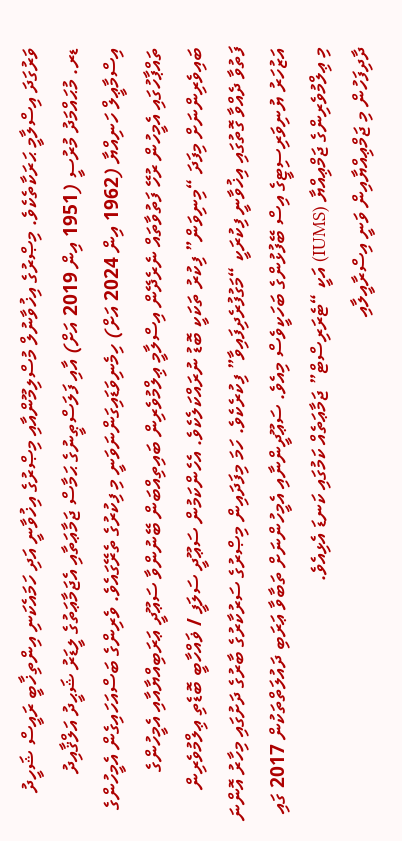ވަރުގަދަ އިސްލާމީ ޙަރަކާތެކެވެ. މިޞްރުގެ އިޚުވާނުލް މުސްލިމޫންއާއި މިޞްރުގެ އިޚުވާނީ އަދި ހަމައެކަނި އިންތިޚާބީ ރައީސް ޝަހީދު ޑރ. މުޙައްމަދު މުރުސީ (1951 އިން 2019 އަށް) އާއި ފަލަސްޠީނުގެ ޙަމާސް ޖަމާޢަތާއި އެޖަމާޢަތުގެ ލީޑަރު ޝަޙީދު އަލްޤާއިދު އިސްމާޢީލް ހަނިއްޔާ (1962 އިން 2024 އަށް) ހިމެނިވަޑައިގަންނަވަނީ މި ފިކުރުގެ ތެރޭގައެވެ. ވެރިންގެ ބަސްއަހައިގެން އެމީހުންގެ ތައްޕާހުގައި އެމީހުން ރުހޭ ފަތުވާތައް ނެރެދޭން އިސްލާމީ ޢިލްމުވެރިން ބައިތިއްބަން ބޭނުންވާ ސަޢޫދީ ޢަރަބިއްޔާއާއި އެމީހުންގެ ބައިވެރިންނަށް މިފަދަ “މިނިވަން” ފިކުރު ތަކަކީ ބޮޑު ނުރައްކަލެކެވެ. އެހެންކަމުން ސަޢޫދީ ސަލަފީ / ޥައްހާބީ ބޮޑެތި ޢިލްމުވެރިން ފަތުވާ ދެއްވާ ގޮތުގައި އިޚުވާނީ ފިކުރަކީ “މަގުފުރެދިފައިވާ” ފިކުރެކެވެ. ހަމަ މިފަދައިން މިޞްރުގެ ސަރުކާރުގެ ބާރުގެ ދަށުގައި މިހާރު އޮންނަ އަޒުހަރު ޔުނިވަރިސިޓީގެ އިސް ބޭފުޅުންގެ ބަހަކީވެސް މިއެވެ. ސަޢޫދީންނާއި އެމީހުންނަށް ތަބާވާ ޢަރަބި ދައުލަތްތަކުން 2017 ގައި މި ޢިލްމުވެރިންގެ ޖަމްޢިއްޔާ (IUMS) އަކީ “ޓެރަރިސްޓް” ޖަމާޢަތެއް ކަމުގައި ކަނޑަ އެޅިއެވެ.
ދާދިފަހުން މި ޖަމްޢިއްޔާއިން ވަނީ އިސްރާއީލާއި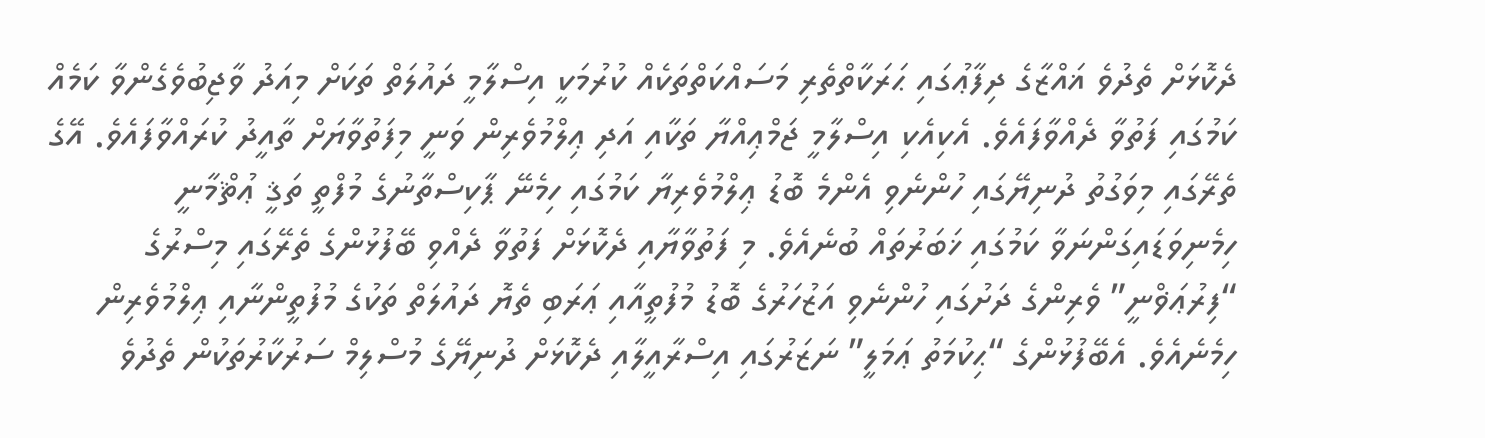ދެކޮޅަށް ތެދުވެ ޣައްޒާގެ ދިފާޢުގައި ޙަރަކާތްތެރި މަސައްކަތްތަކެއް ކުރުމަކީ އިސްލާމީ ދައުލަތް ތަކަށް މިއަދު ވާޖިބުވެގެންވާ ކަމެއް ކަމުގައި ފަތުވާ ދެއްވާފައެވެ. އެކިއެކި އިސްލާމީ ޖަމްޢިއްޔާ ތަކާއި އަދި ޢިލްމުވެރިން ވަނީ މިފަތުވާޔަށް ތާއީދު ކުރައްވާފައެވެ. އޭގެ ތެރޭގައި މިވަގުތު ދުނިޔޭގައި ހުންނެވި އެންމެ ބޮޑު ޢިލްމުވެރިޔާ ކަމުގައި ހިމެނޭ ޕާކިސްތާނުގެ މުފްތީ ތަޤީ ޢުޘްމާނީ ހިމެނިވަޑައިގަންނަވާ ކަމުގައި ޚަބަރުތައް ބުނެއެވެ. މި ފަތުވާޔާއި ދެކޮޅަށް ފަތުވާ ދެއްވި ބޭފުޅުންގެ ތެރޭގައި މިސްރުގެ “ފިރުޢަޥްނީ” ވެރިންގެ ދަށުގައި ހުންނެވި އަޒުހަރުގެ ބޮޑު މުފުތީއާއި ޢަރަބި ތެޔޮ ދައުލަތް ތަކުގެ މުފުތީންނާއި ޢިލްމުވެރިން ހިމެނެއެވެ. އެބޭފުޅުންގެ “ޙިކުމަތު ޢަމަލީ” ނަޒަރުގައި އިސްރާއީލާއި ދެކޮޅަށް ދުނިޔޭގެ މުސްލިމް ސަރުކާރުތަކުން ތެދުވެ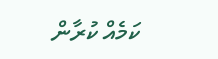ކަމެއް ކުރާން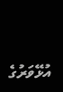އުޅޭވަރުގެ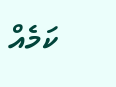ކަމެއް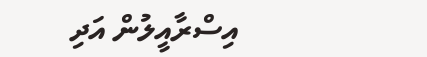އިސްރާއީލުން އަދި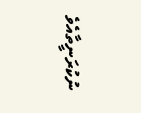ނުކުރަނީތާއެވެ